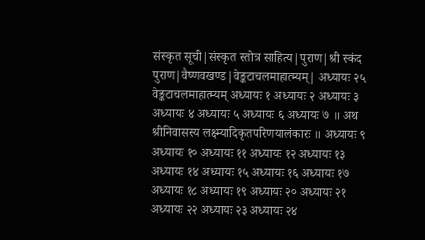संस्कृत सूची|संस्कृत स्तोत्र साहित्य|पुराण|श्री स्कंद पुराण|वैष्णवखण्ड|वेङ्कटाचलमाहात्म्यम्| अध्यायः २५ वेङ्कटाचलमाहात्म्यम् अध्यायः १ अध्यायः २ अध्यायः ३ अध्यायः ४ अध्यायः ५ अध्यायः ६ अध्यायः ७ ॥ अथ श्रीनिवासस्य लक्ष्म्यादिकृतपरिणयालंकारः ॥ अध्यायः ९ अध्यायः १० अध्यायः ११ अध्यायः १२ अध्यायः १३ अध्यायः १४ अध्यायः १५ अध्यायः १६ अध्यायः १७ अध्यायः १८ अध्यायः १९ अध्यायः २० अध्यायः २१ अध्यायः २२ अध्यायः २३ अध्यायः २४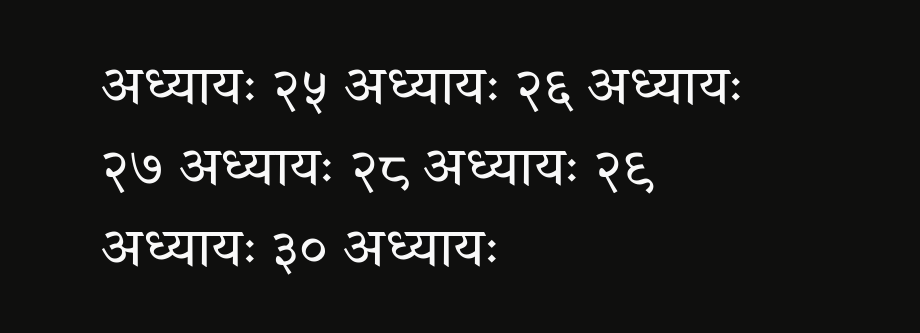अध्यायः २५ अध्यायः २६ अध्यायः २७ अध्यायः २८ अध्यायः २९ अध्यायः ३० अध्यायः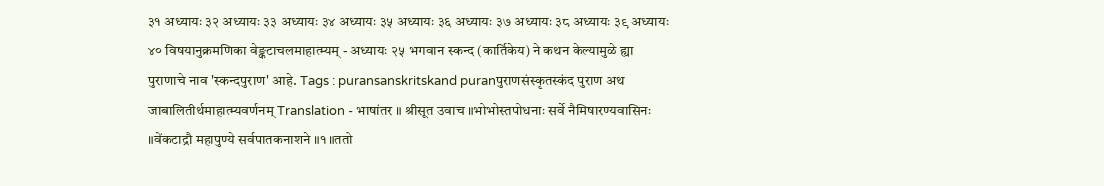३१ अध्यायः ३२ अध्यायः ३३ अध्यायः ३४ अध्यायः ३५ अध्यायः ३६ अध्यायः ३७ अध्यायः ३८ अध्यायः ३९ अध्यायः ४० विषयानुक्रमणिका वेङ्कटाचलमाहात्म्यम् - अध्यायः २५ भगवान स्कन्द (कार्तिकेय) ने कथन केल्यामुळे ह्या पुराणाचे नाव 'स्कन्दपुराण' आहे. Tags : puransanskritskand puranपुराणसंस्कृतस्कंद पुराण अथ जाबालितीर्थमाहात्म्यवर्णनम् Translation - भाषांतर ॥ श्रीसूत उवाच ॥भोभोस्तपोधनाः सर्वे नैमिषारण्यवासिनः ॥वेंकटाद्रौ महापुण्ये सर्वपातकनाशने ॥१॥ततो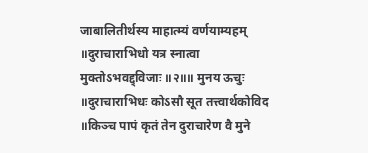जाबालितीर्थस्य माहात्म्यं वर्णयाम्यहम् ॥दुराचाराभिधो यत्र स्नात्वा मुक्तोऽभवद्द्विजाः ॥२॥॥ मुनय ऊचुः ॥दुराचाराभिधः कोऽसौ सूत तत्त्वार्थकोविद ॥किञ्च पापं कृतं तेन दुराचारेण वै मुने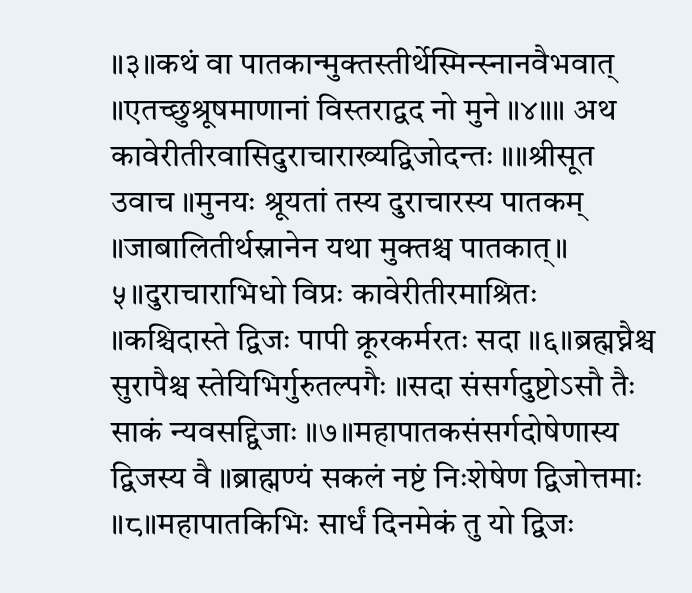॥३॥कथं वा पातकान्मुक्तस्तीर्थेस्मिन्स्नानवैभवात् ॥एतच्छुश्रूषमाणानां विस्तराद्वद नो मुने ॥४॥॥ अथ कावेरीतीरवासिदुराचाराख्यद्विजोदन्तः ॥॥श्रीसूत उवाच ॥मुनयः श्रूयतां तस्य दुराचारस्य पातकम् ॥जाबालितीर्थस्नानेन यथा मुक्तश्च पातकात्॥ ५॥दुराचाराभिधो विप्रः कावेरीतीरमाश्रितः ॥कश्चिदास्ते द्विजः पापी क्रूरकर्मरतः सदा ॥६॥ब्रह्मघ्नैश्च सुरापैश्च स्तेयिभिर्गुरुतल्पगैः ॥सदा संसर्गदुष्टोऽसौ तैः साकं न्यवसद्द्विजाः ॥७॥महापातकसंसर्गदोषेणास्य द्विजस्य वै ॥ब्राह्मण्यं सकलं नष्टं निःशेषेण द्विजोत्तमाः ॥८॥महापातकिभिः सार्धं दिनमेकं तु यो द्विजः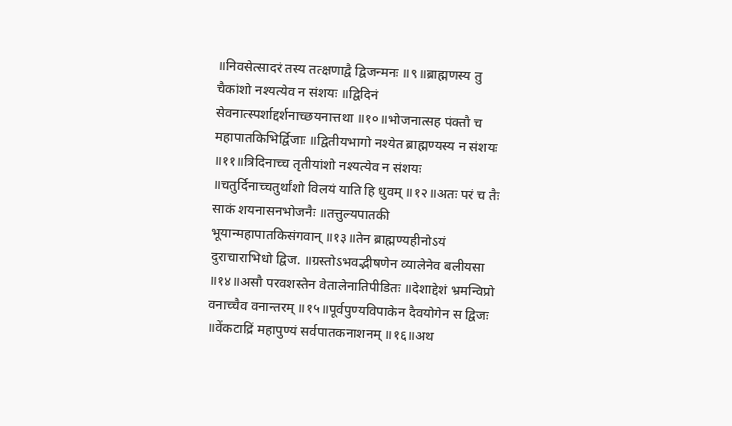॥निवसेत्सादरं तस्य तत्क्षणाद्वै द्विजन्मनः ॥९॥ब्राह्मणस्य तु चैकांशो नश्यत्येव न संशयः ॥द्विदिनं सेवनात्स्पर्शाद्दर्शनाच्छयनात्तथा ॥१०॥भोजनात्सह पंक्तौ च महापातकिभिर्द्विजाः ॥द्वितीयभागो नश्येत ब्राह्मण्यस्य न संशयः ॥११॥त्रिदिनाच्च तृतीयांशो नश्यत्येव न संशयः ॥चतुर्दिनाच्चतुर्थांशो विलयं याति हि धुवम् ॥१२॥अतः परं च तैः साकं शयनासनभोजनैः ॥तत्तुल्यपातकी भूयान्महापातकिसंगवान् ॥१३॥तेन ब्राह्मण्यहीनोऽयं दुराचाराभिधो द्विज. ॥ग्रस्तोऽभवद्भीषणेन व्यालेनेव बलीयसा ॥१४॥असौ परवशस्तेन वेतालेनातिपीडितः ॥देशाद्देशं भ्रमन्विप्रो वनाच्चैव वनान्तरम् ॥१५॥पूर्वपुण्यविपाकेन दैवयोगेन स द्विजः ॥वेंकटाद्रिं महापुण्यं सर्वपातकनाशनम् ॥१६॥अथ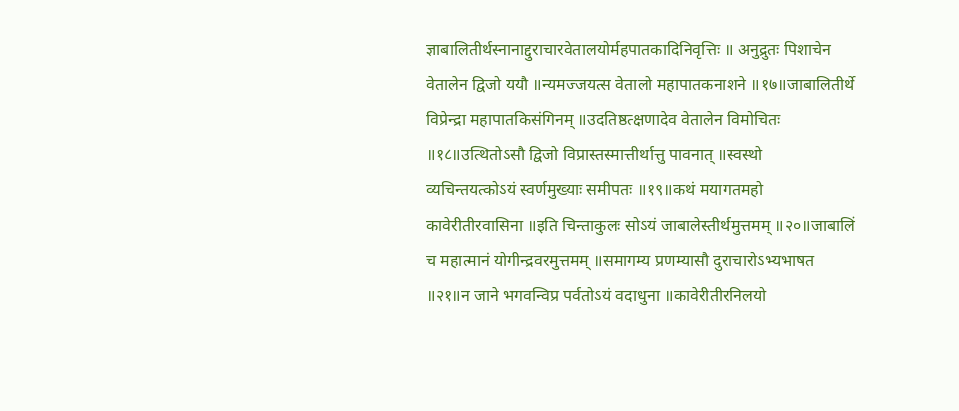ज्ञाबालितीर्थस्नानाद्दुराचारवेतालयोर्महपातकादिनिवृत्तिः ॥ अनुद्रुतः पिशाचेन वेतालेन द्विजो ययौ ॥न्यमज्जयत्स वेतालो महापातकनाशने ॥१७॥जाबालितीर्थे विप्रेन्द्रा महापातकिसंगिनम् ॥उदतिष्ठत्क्षणादेव वेतालेन विमोचितः ॥१८॥उत्थितोऽसौ द्विजो विप्रास्तस्मात्तीर्थात्तु पावनात् ॥स्वस्थो व्यचिन्तयत्कोऽयं स्वर्णमुख्याः समीपतः ॥१९॥कथं मयागतमहो कावेरीतीरवासिना ॥इति चिन्ताकुलः सोऽयं जाबालेस्तीर्थमुत्तमम् ॥२०॥जाबालिं च महात्मानं योगीन्द्रवरमुत्तमम् ॥समागम्य प्रणम्यासौ दुराचारोऽभ्यभाषत ॥२१॥न जाने भगवन्विप्र पर्वतोऽयं वदाधुना ॥कावेरीतीरनिलयो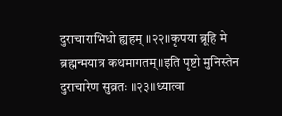दुराचाराभिधो ह्यहम् ॥२२॥कृपया ब्रूहि मे ब्रह्मन्मयात्र कथमागतम्॥इति पृष्टो मुनिस्तेन दुराचारेण सुव्रतः ॥२३॥ध्यात्वा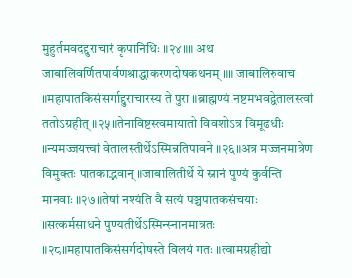मुहुर्तमवदद्दुराचारं कृपानिधिः ॥२४॥॥ अथ जाबालिवर्णितपार्वणश्राद्धाकरणदोषकथनम् ॥॥ जाबालिरुवाच ॥महापातकिसंसर्गाद्दुराचारस्य ते पुरा ॥ब्राह्मण्यं नष्टमभवद्वेतालस्त्वां ततोऽग्रहीत् ॥२५॥तेनाविष्टस्त्वमायातो विवशोऽत्र विमूढधीः ॥न्यमज्जयत्त्वां वेतालस्तीर्थेऽस्मिन्नतिपावने ॥२६॥अत्र मज्जनमात्रेण विमुक्तः पातकाद्भवान् ॥जाबालितीर्थे ये स्नानं पुण्यं कुर्वन्ति मानवाः ॥२७॥तेषां नश्यंति वै सत्यं पञ्चपातकसंचयाः ॥सत्कर्मसाधने पुण्यतीर्थेऽस्मिन्स्नानमात्रतः ॥२८॥महापातकिसंसर्गदोषस्ते विलयं गतः ॥त्वामग्रहीद्यो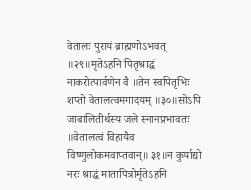वेतालः पुरायं ब्राह्मणोऽभवत् ॥२९॥मृतेऽहनि पितृश्राद्धं नाकरोत्पार्वणेन वै ॥तेन स्वपितृभिः शप्तो वेतालत्वमगादयम् ॥३०॥सोऽपि जाबालितीर्थस्य जले स्नानप्रभावतः ॥वेतालत्वं विहायैव विष्णुलोकमवाप्तवान्॥ ३१॥न कुर्याद्यो नरः श्राद्धं मातापित्रोर्मृतेऽहनि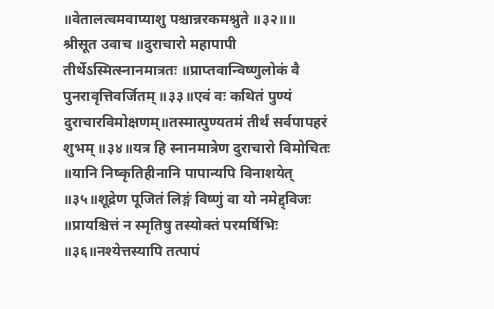॥वेतालत्वमवाप्याशु पश्चान्नरकमश्नुते ॥३२॥॥ श्रीसूत उवाच ॥दुराचारो महापापी तीर्थेऽस्मित्स्नानमात्रतः ॥प्राप्तवान्विष्णुलोकं वै पुनरावृत्तिवर्जितम् ॥३३॥एवं वः कथितं पुण्यं दुराचारविमोक्षणम्॥तस्मात्पुण्यतमं तीर्थं सर्वपापहरं शुभम् ॥३४॥यत्र हि स्नानमात्रेण दुराचारो विमोचितः ॥यानि निष्कृतिहीनानि पापान्यपि विनाशयेत् ॥३५॥शूद्रेण पूजितं लिङ्गं विष्णुं वा यो नमेद्द्विजः ॥प्रायश्चित्तं न स्मृतिषु तस्योक्तं परमर्षिभिः ॥३६॥नश्येत्तस्यापि तत्पापं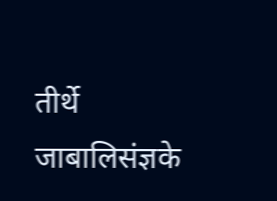तीर्थे जाबालिसंज्ञके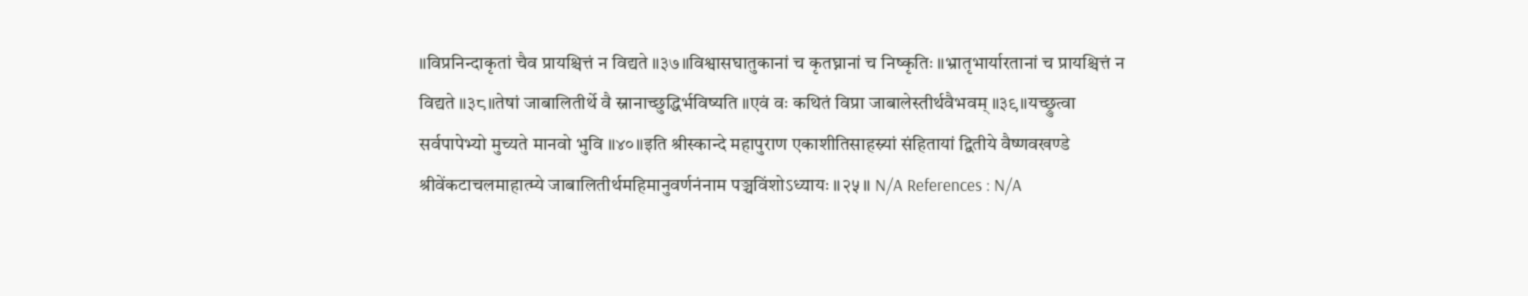॥विप्रनिन्दाकृतां चैव प्रायश्चित्तं न विद्यते ॥३७॥विश्वासघातुकानां च कृतघ्नानां च निष्कृतिः ॥भ्रातृभार्यारतानां च प्रायश्चित्तं न विद्यते ॥३८॥तेषां जाबालितीर्थे वै स्नानाच्छुद्धिर्भविष्यति ॥एवं वः कथितं विप्रा जाबालेस्तीर्थवैभवम् ॥३९॥यच्छ्रुत्वा सर्वपापेभ्यो मुच्यते मानवो भुवि ॥४०॥इति श्रीस्कान्दे महापुराण एकाशीतिसाहस्र्यां संहितायां द्वितीये वैष्णवखण्डे श्रीवेंकटाचलमाहात्म्ये जाबालितीर्थमहिमानुवर्णनंनाम पञ्चविंशोऽध्यायः ॥२५॥ N/A References : N/A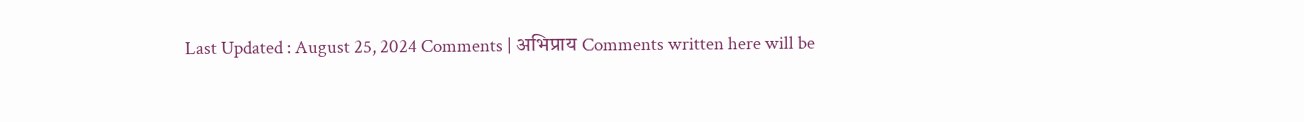Last Updated : August 25, 2024 Comments | अभिप्राय Comments written here will be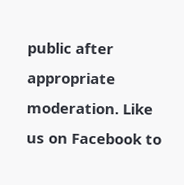public after appropriate moderation. Like us on Facebook to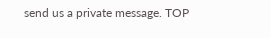send us a private message. TOP